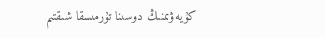كۇيەۋىمنىڭ دوسىنا تۇرمىسقا شىقتىم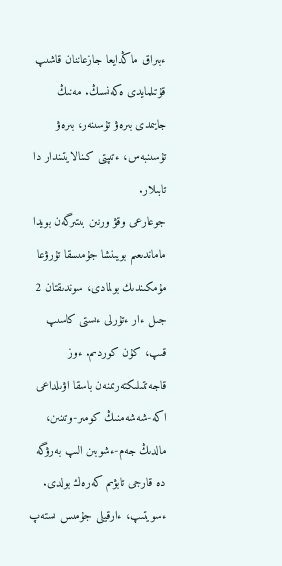ءبىراق ماڭدايعا جازعاننان قاشىپ قۇتىلمايدى ەكەنسىڭ. مەنىڭ جايىمدى بىرەۋ تۇسىنەر، بىرەۋ تۇسىنبەس، ءتىپتى كىنالايتىندار دا تابىلار.
جوعارعى وقۋ ورنىن بىتىرگەن بويدا ماماندىعىم بويىنشا جۇمىسقا تۇرۋعا مۇمكىندىك بولمادى، سوندىقتان 2 جىل ءار ءتۇرلى ءىستى كاسىپ قىپ، كۇن كوردىم. ءوز قاجەتتىلىكتەرىمنەن باسقا اۋىلداعى اكە-شەشەمنىڭ كومىر-وتىنىن، مالدىڭ جەم-ءشوبىن الىپ بەرۋگە دە قارجى تابۋىم كەرەك بولدى. ءسويتىپ، ءارقيلى جۇمىس ىستەپ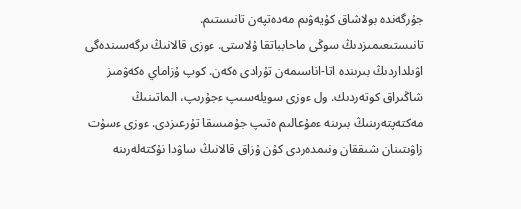جۇرگەندە بولاشاق كۇيەۋىم مەدەتپەن تانىستىم.
تانىستىعىمىزدىڭ سوڭى ماحابباتقا ۇلاستى. ءوزى قالانىڭ ىرگەسىندەگى اۋىلداردىڭ بىرىندە اتا-اناسىمەن تۇرادى ەكەن. كوپ ۇزاماي ەكەۋمىز شاڭىراق كوتەردىك. ول ءوزى سويلەسىپ ءجۇرىپ، الماتىنىڭ مەكتەپتەرىنىڭ بىرىنە ءمۇعالىم ەتىپ جۇمىسقا تۇرعىزدى. ءوزى ءسۇت زاۋىتىنان شىققان ونىمدەردى كۇن ۇزاق قالانىڭ ساۋدا نۇكتەلەرىنە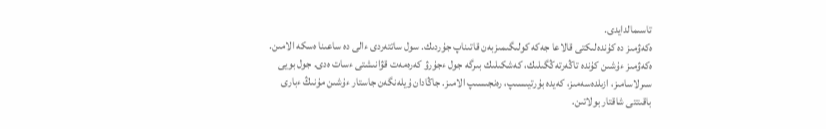تاسىمالدايدى.
ەكەۋمىز دە كۇندەلىكتى قالاعا جەكە كولىگىمىزبەن قاتىناپ جۇردىك. سول ساتتەردى ءالى دە ساعىنا ەسكە الامىن. ەكەۋمىز ءۇشىن كۇندە تاڭەرتەڭگىلىك، كەشكىلىك بىرگە جول ءجۇرۋ كەرەمەت قۋانىشتى ءسات ەدى. جول بويى سىرلاسامىز، ازىلدەسەمىز، كەيدە بۇرتيىسىپ، رەنجىسىپ الامىز. جاڭادان ۇيلەنگەن جاستار ءۇشىن مۇنىڭ ءبارى باقىتتى شاقتار بولاتىن.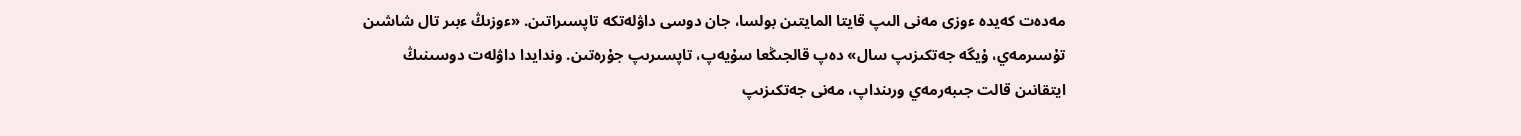مەدەت كەيدە ءوزى مەنى الىپ قايتا المايتىن بولسا، جان دوسى داۋلەتكە تاپسىراتىن. «ءوزىڭ ءبىر تال شاشىن تۇسىرمەي، ۇيگە جەتكىزىپ سال» دەپ قالجىڭعا سۇيەپ، تاپسىرىپ جۇرەتىن. وندايدا داۋلەت دوسىنىڭ ايتقانىن قالت جىبەرمەي ورىنداپ، مەنى جەتكىزىپ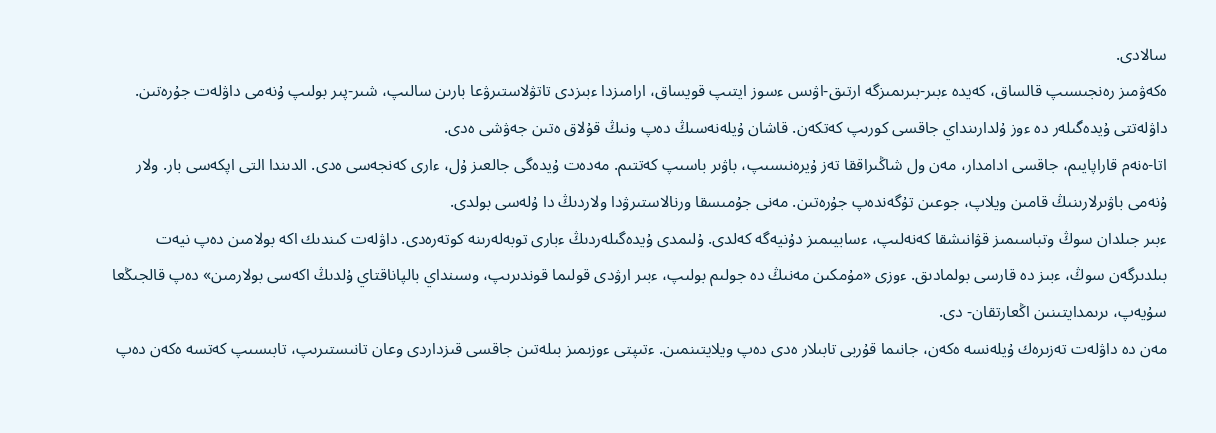سالادى.
ەكەۋمىز رەنجىسىپ قالساق، كەيدە ءبىر-بىرىمىزگە ارتىق-اۋىس ءسوز ايتىپ قويساق، ارامىزدا ءبىزدى تاتۋلاستىرۋعا بارىن سالىپ، شىر-پىر بولىپ ۇنەمى داۋلەت جۇرەتىن. داۋلەتتى ۇيدەگىلەر دە ءوز ۇلدارىنداي جاقسى كورىپ كەتكەن. قاشان ۇيلەنەسىڭ دەپ ونىڭ قۇلاق ەتىن جەۋشى ەدى.
اتا-ەنەم قاراپايىم، جاقسى ادامدار، مەن ول شاڭىراققا تەز ۇيرەنىسىپ، باۋىر باسىپ كەتتىم. مەدەت ۇيدەگى جالعىز ۇل، ءارى كەنجەسى ەدى. الدىندا التى اپكەسى بار. ولار ۇنەمى باۋىرلارىنىڭ قامىن ويلاپ، جوعىن تۇگەندەپ جۇرەتىن. مەنى جۇمىسقا ورنالاستىرۋدا ولاردىڭ دا ۇلەسى بولدى.
ءبىر جىلدان سوڭ وتباسىمىز قۋانىشقا كەنەلىپ، ءسابيىمىز دۇنيەگە كەلدى. ۇلىمدى ۇيدەگىلەردىڭ ءبارى توبەلەرىنە كوتەرەدى. داۋلەت كىندىك اكە بولامىن دەپ نيەت بىلدىرگەن سوڭ، ءبىز دە قارسى بولمادىق. ءوزى «مۇمكىن مەنىڭ دە جولىم بولىپ، ءبىر ارۋدى قولىما قوندىرىپ، وسىنداي بالپاناقتاي ۇلدىڭ اكەسى بولارمىن» دەپ قالجىڭعا سۇيەپ، ىرىمدايتىنىن اڭعارتقان- دى.
مەن دە داۋلەت تەزىرەك ۇيلەنسە ەكەن، جانىما قۇربى تابىلار ەدى دەپ ويلايتىنمىن. ءتىپتى ءوزىمىز بىلەتىن جاقسى قىزداردى وعان تانىستىرىپ، تابىسىپ كەتسە ەكەن دەپ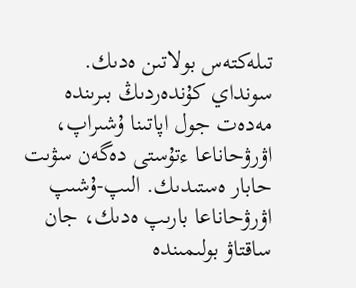تىلەكتەس بولاتىن ەدىك.
سونداي كۇندەردىڭ بىرىندە مەدەت جول اپاتىنا ۇشىراپ، اۋرۋحاناعا ءتۇستى دەگەن سۋىت حابار ەستىدىك. الىپ-ۇشىپ اۋرۋحاناعا بارىپ ەدىك، جان ساقتاۋ بولىمىندە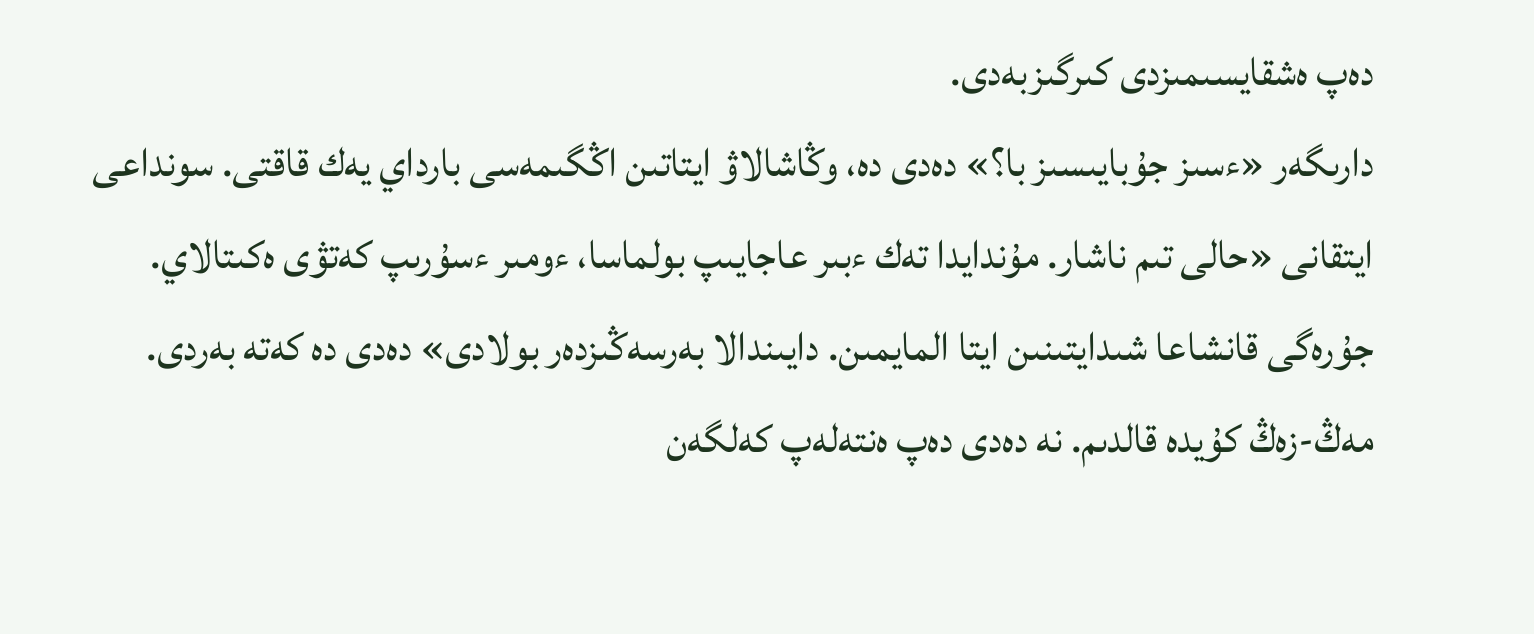دەپ ەشقايسىمىزدى كىرگىزبەدى.
دارىگەر «ءسىز جۇبايىسىز با؟» دەدى دە، وڭاشالاۋ ايتاتىن اڭگىمەسى بارداي يەك قاقتى. سونداعى ايتقانى «حالى تىم ناشار. مۇندايدا تەك ءبىر عاجايىپ بولماسا، ءومىر ءسۇرىپ كەتۋى ەكىتالاي. جۇرەگى قانشاعا شىدايتىنىن ايتا المايمىن. دايىندالا بەرسەڭىزدەر بولادى» دەدى دە كەتە بەردى.
مەڭ-زەڭ كۇيدە قالدىم. نە دەدى دەپ ەنتەلەپ كەلگەن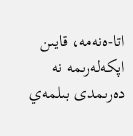اتا-ەنەمە، قايىن اپكەلەرىمە نە دەرىمدى بىلمەي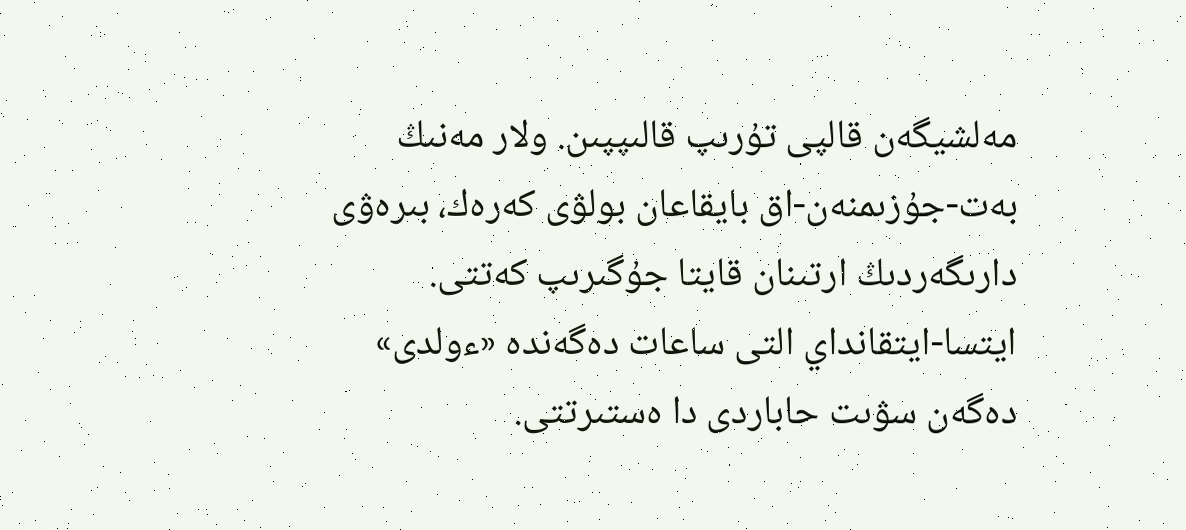مەلشيگەن قالپى تۇرىپ قالىپپىن. ولار مەنىڭ بەت-جۇزىمنەن-اق بايقاعان بولۋى كەرەك، بىرەۋى دارىگەردىڭ ارتىنان قايتا جۇگىرىپ كەتتى.
ايتسا-ايتقانداي التى ساعات دەگەندە «ءولدى» دەگەن سۋىت حاباردى دا ەستىرتتى.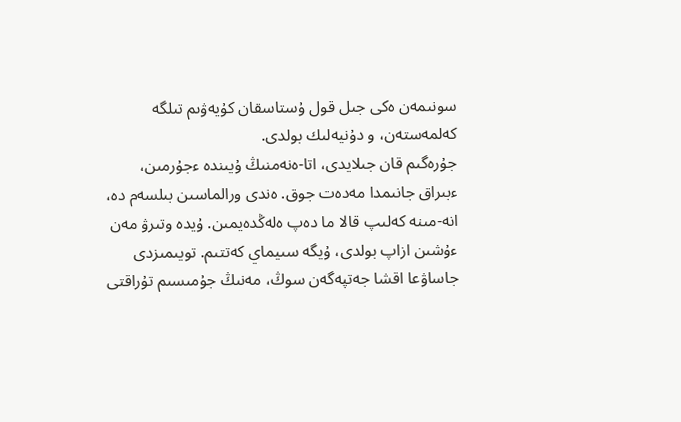سونىمەن ەكى جىل قول ۇستاسقان كۇيەۋىم تىلگە كەلمەستەن، و دۇنيەلىك بولدى.
جۇرەگىم قان جىلايدى، اتا-ەنەمنىڭ ۇيىندە ءجۇرمىن، ءبىراق جانىمدا مەدەت جوق. ەندى ورالماسىن بىلسەم دە، انە-مىنە كەلىپ قالا ما دەپ ەلەڭدەيمىن. ۇيدە وتىرۋ مەن ءۇشىن ازاپ بولدى، ۇيگە سىيماي كەتتىم. تويىمىزدى جاساۋعا اقشا جەتپەگەن سوڭ، مەنىڭ جۇمىسىم تۇراقتى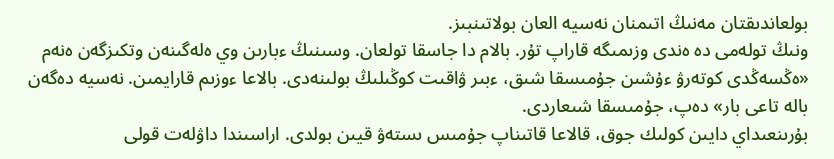بولعاندىقتان مەنىڭ اتىمنان نەسيە العان بولاتىنبىز.
ونىڭ تولەمى دە ەندى وزىمىگە قاراپ تۇر. بالام دا جاسقا تولعان. وسىنىڭ ءبارىن وي ەلەگىنەن وتكىزگەن ەنەم «ەڭسەڭدى كوتەرۋ ءۇشىن جۇمىسقا شىق، ءبىر ۋاقىت كوڭىلىڭ بولىنەدى. بالاعا ءوزىم قارايمىن. نەسيە دەگەن بالە تاعى بار» دەپ، جۇمىسقا شىعاردى.
بۇرىنعىداي دايىن كولىك جوق، قالاعا قاتىناپ جۇمىس ىستەۋ قيىن بولدى. اراسىندا داۋلەت قولى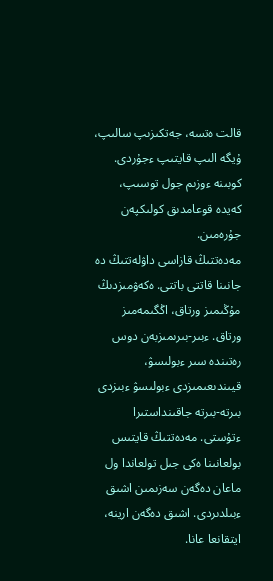قالت ەتسە، جەتكىزىپ سالىپ، ۇيگە الىپ قايتىپ ءجۇردى. كوبىنە ءوزىم جول توسىپ، كەيدە قوعامدىق كولىكپەن جۇرەمىن.
مەدەتتىڭ قازاسى داۋلەتتىڭ دە جانىنا قاتتى باتتى. ەكەۋمىزدىڭ مۇڭىمىز ورتاق، اڭگىمەمىز ورتاق. ءبىر-بىرىمىزبەن دوس رەتىندە سىر ءبولىسۋ، قيىندىعىمىزدى ءبولىسۋ ءبىزدى بىرتە-بىرتە جاقىنداستىرا ءتۇستى. مەدەتتىڭ قايتىس بولعانىنا ەكى جىل تولعاندا ول ماعان دەگەن سەزىمىن اشىق ءبىلدىردى. اشىق دەگەن ارينە، ايتقانعا عانا.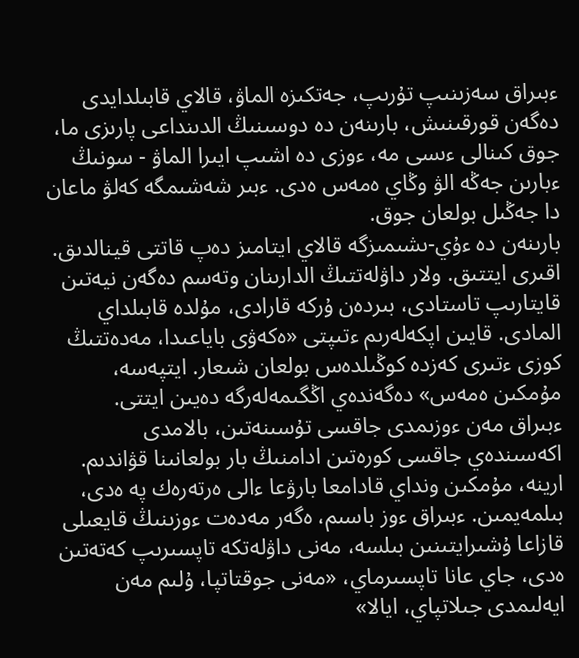ءبىراق سەزىنىپ تۇرىپ، جەتكىزە الماۋ، قالاي قابىلدايدى دەگەن قورقىنىش، بارىنەن دە دوسىنىڭ الدىنداعى پارىزى ما، جوق كىنالى ءىسى مە، ءوزى دە اشىپ ايىرا الماۋ - سونىڭ ءبارىن جەڭە الۋ وڭاي ەمەس ەدى. ءبىر شەشىمگە كەلۋ ماعان دا جەڭىل بولعان جوق.
بارىنەن دە ءۇي-ىشىمىزگە قالاي ايتامىز دەپ قاتتى قينالدىق. اقىرى ايتتىق. ولار داۋلەتتىڭ الدارىنان وتەسم دەگەن نيەتىن قايتارىپ تاستادى، بىردەن ۇركە قارادى، مۇلدە قابىلداي المادى. قايىن اپكەلەرىم ءتىپتى «ەكەۋى باياعىدا، مەدەتتىڭ كوزى ءتىرى كەزدە كوڭىلدەس بولعان شىعار. ايتپەسە، مۇمكىن ەمەس» دەگەندەي اڭگىمەلەرگە دەيىن ايتتى.
ءبىراق مەن ءوزىمدى جاقسى تۇسىنەتىن، بالامدى اكەسىندەي جاقسى كورەتىن ادامنىڭ بار بولعانىنا قۋاندىم. ارينە، مۇمكىن ونداي قادامعا بارۋعا ءالى ەرتەرەك پە ەدى، بىلمەيمىن. ءبىراق ءوز باسىم، ەگەر مەدەت ءوزىنىڭ قايعىلى قازاعا ۇشىرايتىنىن بىلسە، مەنى داۋلەتكە تاپسىرىپ كەتەتىن ەدى، جاي عانا تاپسىرماي، «مەنى جوقتاتپا، ۇلىم مەن ايەلىمدى جىلاتپاي، ايالا»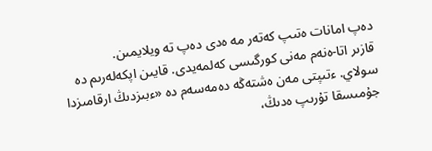دەپ امانات ەتىپ كەتەر مە ەدى دەپ تە ويلايمىن.
قازىر اتا-ەنەم مەنى كورگىسى كەلمەيدى. قايىن اپكەلەرىم دە سولاي. ءتىپتى مەن ەشتەڭە دەمەسەم دە «ءبىزدىڭ ارقامىزدا جۇمىسقا تۇرىپ ەدىڭ،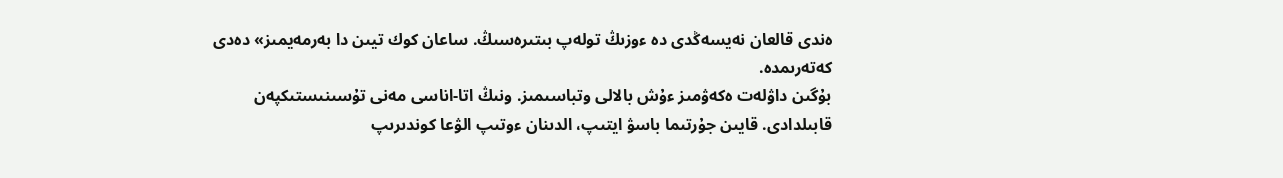ەندى قالعان نەيسەڭدى دە ءوزىڭ تولەپ بىتىرەسىڭ. ساعان كوك تيىن دا بەرمەيمىز» دەدى كەتەرىمدە.
بۇگىن داۋلەت ەكەۋمىز ءۇش بالالى وتباسىمىز. ونىڭ اتا-اناسى مەنى تۇسىنىستىكپەن قابىلدادى. قايىن جۇرتىما باسۋ ايتىپ، الدىنان ءوتىپ الۋعا كوندىرىپ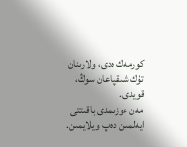كورمەك ەدى، ولارىنان تۇك شىقپاعان سوڭ، قويدى.
مەن ءوزىمدى باقىتتى ايەلمىن دەپ ويلايمىن.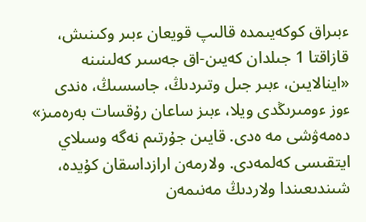ءبىراق كوكەيىمدە قالىپ قويعان ءبىر وكىنىش، قازاقتا 1 جىلدان كەيىن-اق جەسىر كەلىنىنە «اينالايىن، ءبىر جىل وتىردىڭ، جاسسىڭ، ەندى ءوز ءومىرىڭدى ويلا، ءبىز ساعان رۇقسات بەرەمىز» دەمەۋشى مە ەدى. قايىن جۇرتىم نەگە وسىلاي ايتقىسى كەلمەدى. ولارمەن ارازداسقان كۇيدە، شىندىعىندا ولاردىڭ مەنىمەن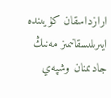ارازداسقان كۇيىندە ايىرىلىسقانىمىز مەنىڭ جادىمنان وشپەي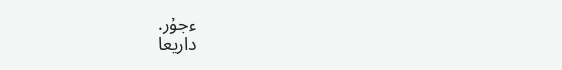ءجۇر.
داريعا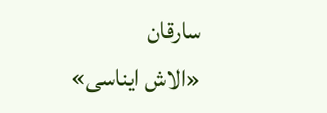سارقان
«الاش ايناسى»